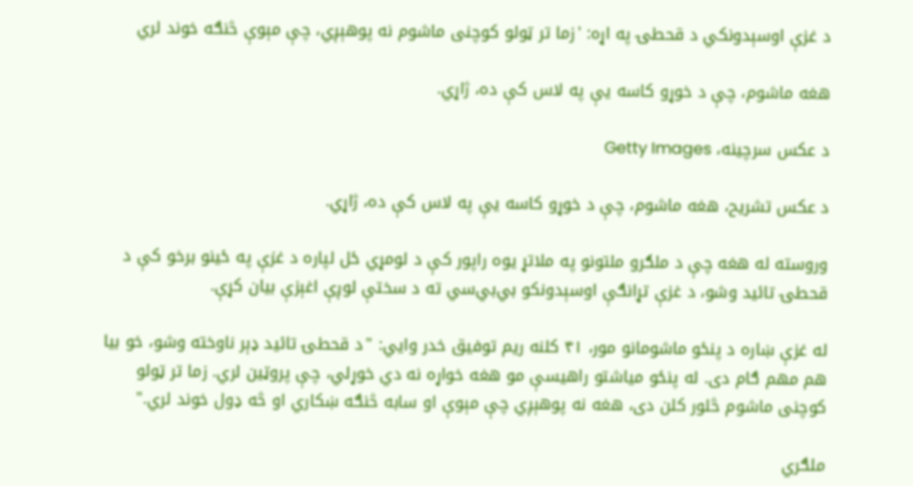د غزې اوسېدونکي د قحطۍ په اړه: 'زما تر ټولو کوچنی ماشوم نه پوهېږي، چې مېوې څنګه خوند لري

هغه ماشوم، چې د خوړو کاسه یې په لاس کې ده، ژاړي.

د عکس سرچینه، Getty Images

د عکس تشریح، هغه ماشوم، چې د خوړو کاسه یې په لاس کې ده، ژاړي.

وروسته له هغه چې د ملګرو ملتونو په ملاتړ یوه راپور کې د لومړي ځل لپاره د غزې په ځینو برخو کې د قحطۍ تائید وشو، د غزې تړانګې اوسېدونکو بي‌بي‌سي ته د سختې لوږې اغېزې بیان کړې.

له غزې ښاره د پنځو ماشومانو مور، ۴۱ کلنه ریم توفیق خدر وايي: "د قحطۍ تائید ډېر ناوخته وشو، خو بیا هم مهم ګام دی. له پنځو میاشتو راهیسې مو هغه خواړه نه دي خوړلي، چې پروټین لري. زما تر ټولو کوچنی ماشوم څلور کلن دی، هغه نه پوهېږي چې مېوې او سابه څنګه ښکاري او څه ډول خوند لري."

ملګري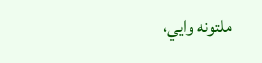ملتونه وايي،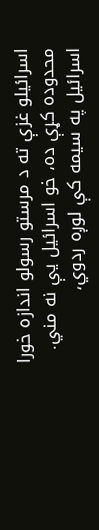اسرائیلو غزې ته د مرستو رسولو اندازه خورا محدوده کړې ده، خو اسرائیل یې نه مني. اسرائیل په سیمه کې لوږه ردوي،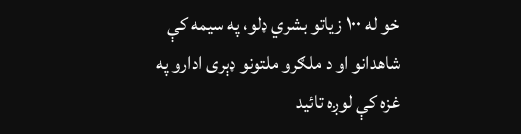خو له ۱۰۰ زیاتو بشري ډلو، په سیمه کې شاهدانو او د ملګرو ملتونو ډېری ادارو په غزه کې لوږه تائید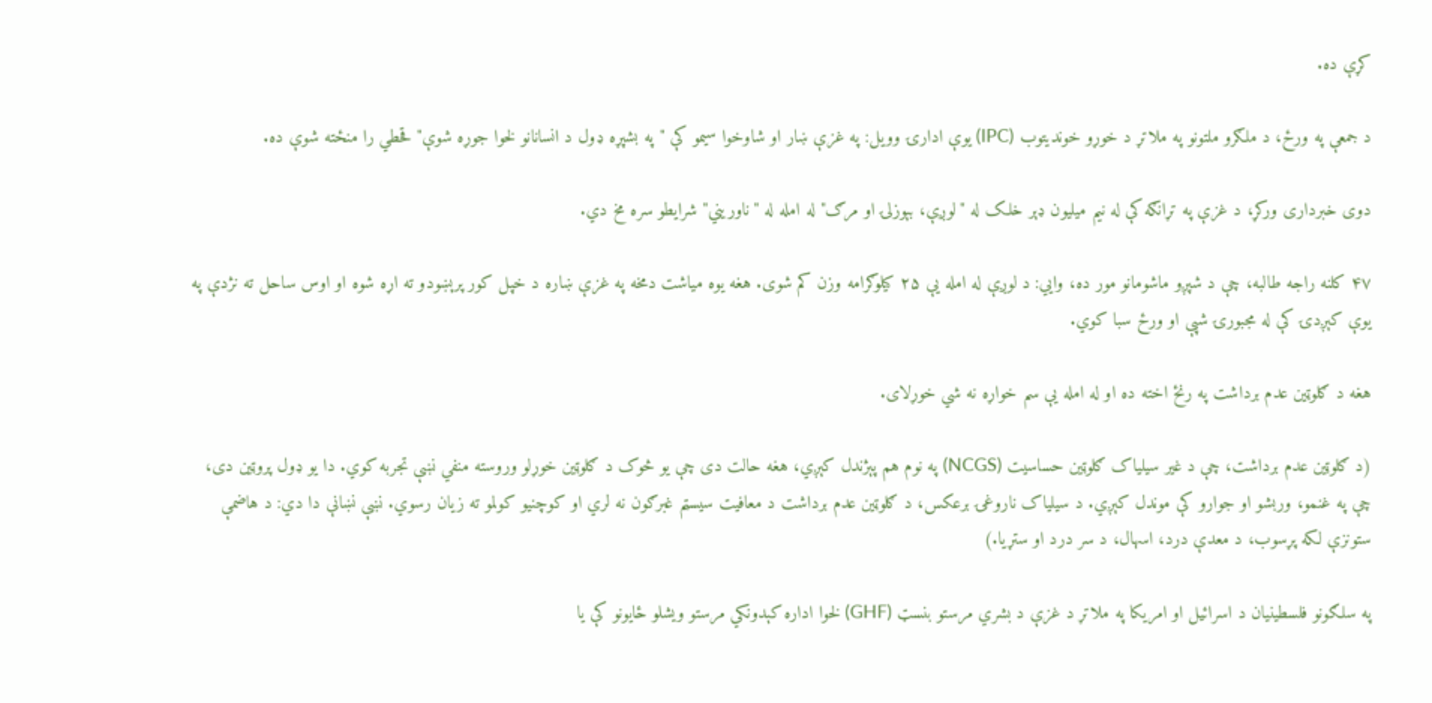کړې ده.

د جمعې په ورځ، د ملګرو ملتونو په ملاتړ د خوړو خوندیتوب (IPC) یوې ادارۍ وویل: په غزې ښار او شاوخوا سیمو کې "په بشپړه ډول د انسانانو لخوا جوړه شوې" قحطي را منځته شوې ده.

دوی خبرداری ورکړ، د غزې په تړانګه کې له نیم میلیون ډېر خلک له "لوږې، بېوزلۍ او مرګ" له امله له "ناوریني" شرایطو سره مخ دي.

۴۷ کلنه راجه طالبه، چې د شپږو ماشومانو مور ده، وايي: د لوږې له امله یې ۲۵ کیلوګرامه وزن کم شوی. هغه یوه میاشت دمخه په غزې ښاره د خپل کور پرېښودو ته اړه شوه او اوس ساحل ته نژدې په یوې کېږدۍ کې له مجبورۍ شپې او ورځ سبا کوي.

هغه د ګلوټین عدم برداشت په رنځ اخته ده او له امله یې سم خواړه نه شي خوړلای.

(د ګلوټین عدم برداشت، چې د غیر سیلیاک ګلوټین حساسیت (NCGS) په نوم هم پېژندل کېږي، هغه حالت دی چې یو څوک د ګلوټین خوړلو وروسته منفي نښې تجربه کوي. دا یو ډول پروټین دی، چې په غنمو، وربشو او جوارو کې موندل کېږي. د سیلیاک ناروغۍ برعکس، د ګلوټین عدم برداشت د معافیت سیسټم غبرګون نه لري او کوچنیو کولمو ته زیان رسوي. نښې نښانې دا دي: د هاضمې ستونزې لکه پړسوب، د معدې درد، اسهال، د سر درد او ستړیا.)

په سلګونو فلسطینیان د اسرائیل او امریکا په ملاتړ د غزې د بشري مرستو بنسټ (GHF) لخوا اداره کېدونکي مرستو ویشلو ځایونو کې یا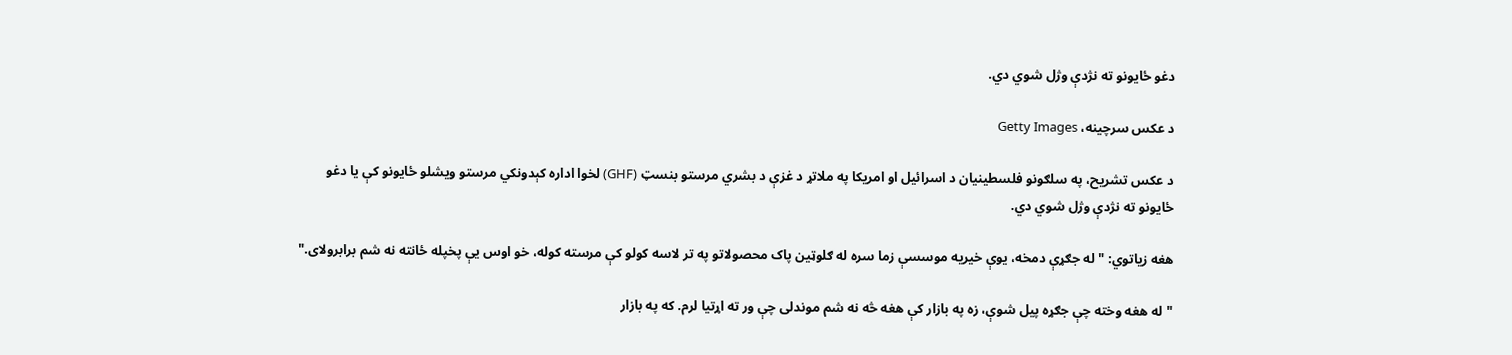دغو ځایونو ته نژدې وژل شوي دي.

د عکس سرچینه، Getty Images

د عکس تشریح، په سلګونو فلسطینیان د اسرائیل او امریکا په ملاتړ د غزې د بشري مرستو بنسټ (GHF) لخوا اداره کېدونکي مرستو ویشلو ځایونو کې یا دغو ځایونو ته نژدې وژل شوي دي.

هغه زیاتوي: "له جګړې دمخه، یوې خیریه موسسې زما سره له ګلوټین پاک محصولاتو په تر لاسه کولو کې مرسته کوله، خو اوس یې پخپله ځانته نه شم برابرولای."

"له هغه وخته چې جګړه پیل شوې، زه په بازار کې هغه څه نه شم موندلی چې ور ته اړتیا لرم. که په بازار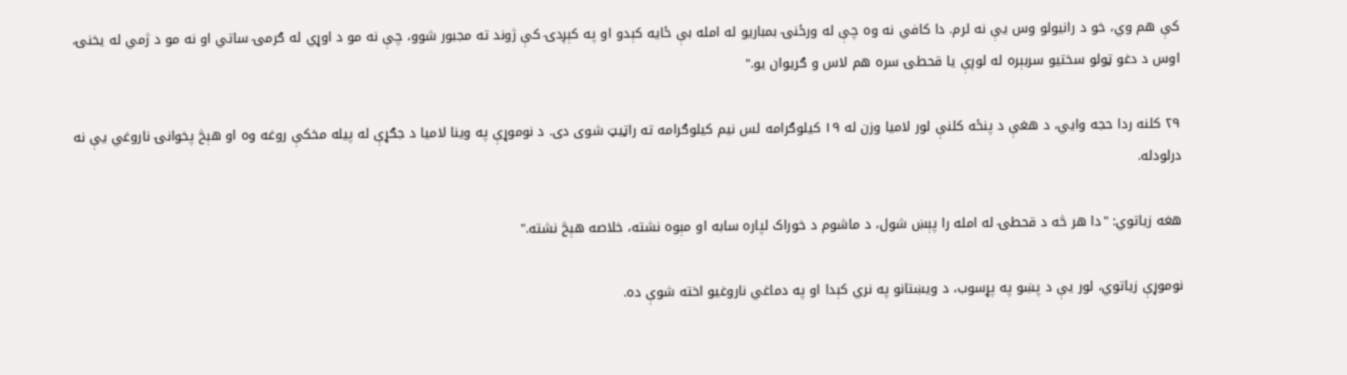کې هم وي، خو د رانیولو وس یې نه لرم. دا کافي نه وه چې له ورځنۍ بمباریو له امله بې ځایه کېدو او په کېږدۍ کې ژوند ته مجبور شوو، چې نه مو د اوړي له ګرمۍ ساتي او نه مو د ژمي له یخنۍ. اوس د دغو ټولو سختیو سربېره له لوږې یا قحطۍ سره هم لاس و ګریوان یو."

۲۹ کلنه ردا حجه وايي، د هغې د پنځه کلنې لور لامیا وزن له ۱۹ کیلوګرامه لس نيم کیلوګرامه ته راټیټ شوی دی. د نوموړې په وینا لامیا د جګړې له پیله مخکې روغه وه او هېڅ پخوانۍ ناروغي یې نه درلودله.

هغه زیاتوي: "دا هر څه د قحطۍ له امله را پېښ شول، د ماشوم د خوراک لپاره سابه او مېوه نشته، خلاصه هېڅ نشته."

نوموړې زیاتوي، لور یې د پښو په پړسوب، د ویښتانو په نري کېدا او په دماغي ناروغیو اخته شوې ده.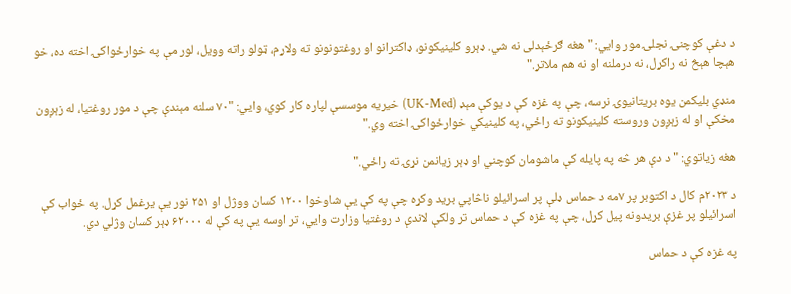د دغې کوچنۍ نجلۍ مور وايي: "هغه ګرځېدلی نه شي. ډېرو کلینیکونو، ډاکترانو او روغتونونو ته ولاړم، ټولو راته وویل، لور مې په خوارځواکۍ اخته ده، خو هېچا هېڅ نه راکړل، نه درملنه او نه هم ملاتړ."

منډي بلیکمن یوه بریتانیوۍ نرسه، چې په غزه کې د يوکې مېډ (UK-Med) خیریه موسسې لپاره کار کوي، وايي: "۷۰ سلنه مېندې چې د مور روغتیا، له زېږون مخکې او له زېږون وروسته کلینیکونو ته راځي، په کلینیکي خوارځواکۍ اخته وي."

هغه زیاتوي: "د دې هر څه په پایله کې ماشومان کوچني او ډېر زيانمن نړۍ ته راځي."

د ۲۰۲۳م کال د اکتوبر پر ۷مه د حماس ډلې پر اسرائيلو ناڅاپي برید وکړه چې په کې یې شاوخوا ۱۲۰۰ کسان ووژل او ۲۵۱ نور يې يرغمل کړل. په ځواب کې اسرائيلو پر غزې بریدونه پیل کړل، چې په غزه کې د حماس تر ولکې لاندې د روغتيا وزارت وايي، تر اوسه يې په کې له ۶۲۰۰۰ ډېر کسان وژلي دي.

په غزه کې د حماس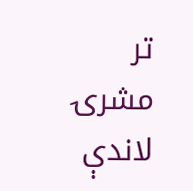تر مشرۍ لاندې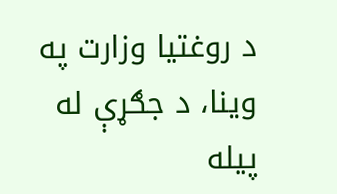د روغتیا وزارت په وینا، د جګړې له پیله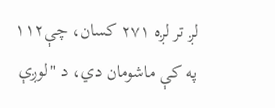لږ تر لږه ۲۷۱ کسان، چې۱۱۲ په کې ماشومان دي، د "لوږې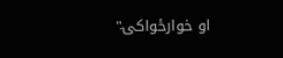او خوارځواکۍ"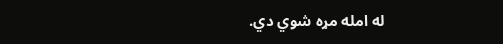له امله مړه شوي دي.